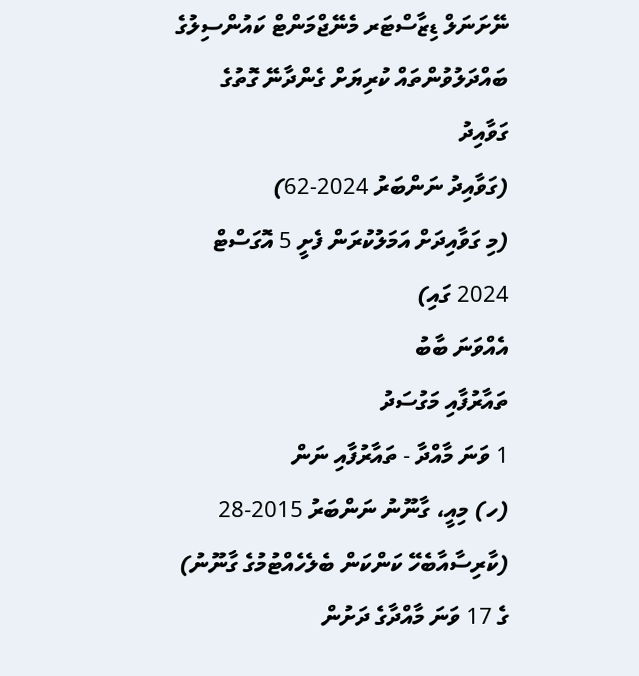ނޭށަނަލް ޑިޒާސްޓަރ މެނޭޖްމަންޓް ކައުންސިލުގެ ބައްދަލުވުންތައް ކުރިޔަށް ގެންދާނޭ ގޮތުގެ ގަވާއިދު
(ގަވާއިދު ނަންބަރު 2024-62)
(މި ގަވާއިދަށް އަމަލުކުރަން ފެށީ 5 އޮގަސްޓް 2024 ގައި)
އެއްވަނަ ބާބު
ތައާރުފާއި މަގުސަދު
1 ވަނަ މާއްދާ - ތައާރުފާއި ނަން
(ހ) މިއީ، ގާނޫނު ނަންބަރު 2015-28 (ކާރިސާއާބެހޭ ކަންކަން ބެލެހެއްޓުމުގެ ގާނޫނު) ގެ 17 ވަނަ މާއްދާގެ ދަށުން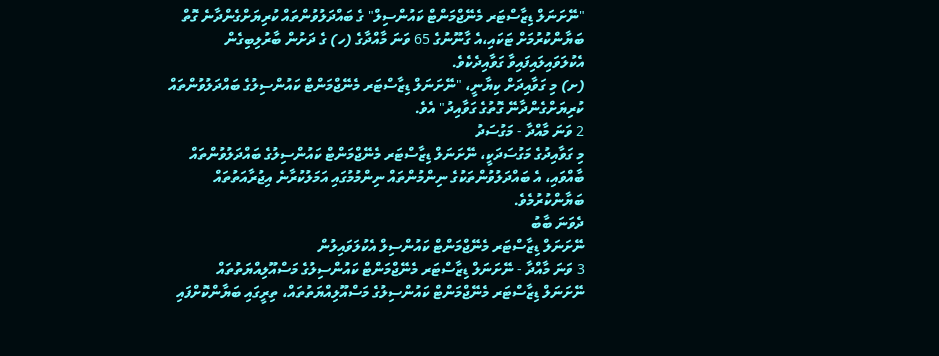"ނޭށަނަލް ޑިޒާސްޓަރ މެނޭޖްމަންޓް ކައުންސިލް" ގެ ބައްދަލުވުންތައް ކުރިޔަށްގެންދާނެ ގޮތް ބަޔާންކުރުމަށް ޓަކައި،އެ ގާނޫނުގެ 65 ވަނަ މާއްދާގެ (ހ) ގެ ދަށުން ބާރުލިބިގެން އެކުލަވައިލައިފައިވާ ގަވާއިދެކެވެ.
(ށ) މި ގަވާއިދަށް ކިޔާނީ، "ނޭށަނަލް ޑިޒާސްޓަރ މެނޭޖްމަންޓް ކައުންސިލުގެ ބައްދަލުވުންތައް ކުރިޔަށްގެންދާނޭ ގޮތުގެ ގަވާއިދު" އެވެ.
2 ވަނަ މާއްދާ - މަގުސަދު
މި ގަވާއިދުގެ މަގުސަދަކީ، ނޭށަނަލް ޑިޒާސްޓަރ މެނޭޖްމަންޓް ކައުންސިލުގެ ބައްދަލުވުންތައް ބާއްވައި، އެ ބައްދަލުވުންތަކުގެ ނިންމުންތައް ނިންމުމުގައި އަމަލުކުރާނެ އިޖުރާއަތުތައް ބަޔާންކުރުމެވެ.
ދެވަނަ ބާބު
ނޭށަނަލް ޑިޒާސްޓަރ މެނޭޖްމަންޓް ކައުންސިލް އެކުލަވައިލުން
3 ވަނަ މާއްދާ - ނޭށަނަލް ޑިޒާސްޓަރ މެނޭޖްމަންޓް ކައުންސިލުގެ މަސްއޫލިއްޔަތުތައް
ނޭށަނަލް ޑިޒާސްޓަރ މެނޭޖްމަންޓް ކައުންސިލުގެ މަސްއޫލިއްޔަތުތައް، ތިރީގައި ބަޔާންކޮށްފައި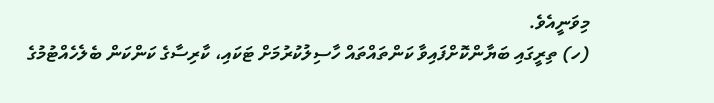މިވަނީއެވެ.
(ހ) ތިރީގައި ބަޔާންކޮށްފައިވާ ކަންތައްތައް ހާސިލުކުރުމަށް ޓަކައި، ކާރިސާގެ ކަންކަން ބެލެހެއްޓުމުގެ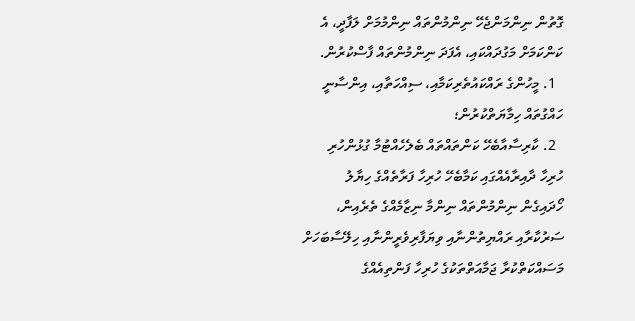ގޮތުން ނިންމަންޖެހޭ ނިންމުންތައް ނިންމުމަށް ލަފާދީ، އެ ކަންކަމަށް މަގުދައްކައި، އެފަދަ ނިންމުންތައް ފާސްކުރުން.
  1. މީހުންގެ ރައްކައުތެރިކަމާއި، ސިއްހަތާއި، އިންސާނީ ހައްގުތައް ހިމާޔަތްކުރުން؛
  2. ކާރިސާއާބެހޭ ކަންތައްތައް ބެލެހެއްޓުމާ ގުޅުންހުރި ހުރިހާ ދާއިރާއެއްގައި ކަމާބެހޭ ހުރިހާ ފަރާތެއްގެ ހިޔާލު ހޯދައިގެން ނިންމުންތައް ނިންމާ ނިޒާމެއްގެ ތެރެއިން، ސަރުކާރާއި ރައްޔިތުންނާއި ވިޔަފާރިވެރީންނާއި ހިލޭސާބަހަށް މަސައްކަތްކުރާ ޖަމާއަތްތަކުގެ ހުރިހާ ފަންތިއެއްގެ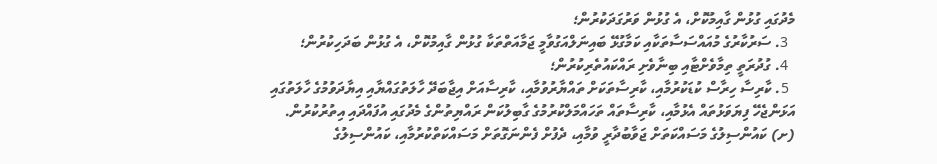މެދުގައި ގުޅުން ގާއިމުކޮށް، އެ ގުޅުން ވަރުގަދަކުރުން؛
  3. ސަރުކާރުގެ މުއައްސަސާތަކާއި ކަމާގުޅޭ ބައިނަލްއަގުވާމީ ޖަމާއަތްތަކާ ގުޅުން ގާއިމުކޮށް، އެ ގުޅުން ބަދަހިކުރުން؛
  4. ގުދުރަތީ ތިމާވެށްޓާއި ބިނާވެށި ރައްކައުތެރިކުރުން؛
  5. ކާރިސާ ހިރާސް ކުޑަކުރުމާއި، ކާރިސާތަކަށް ތައްޔާރުވުމާއި، ކާރިސާއަށް އިޖާބަދޭ ހާލަތުގައްޔާއި އިޔާދަވުމުގެ ހާލަތުގައި އަޅަންޖެހޭ ފިޔަވަޅުތައް އެޅުމާއި، ކާރިސާތައް ތަހައްމަލްކުރުމުގެ ގާބިލުކަން ރައްޔިތުންގެ މެދުގައި އުފައްދައި އިތުރުކުރުން.
(ށ) ކައުންސިލުގެ މަސައްކަތަށް ޖަވާބުދާރީ ވުމާއި، ދެފުށް ފެންނަގޮތަށް މަސައްކަތްކުރުމާއި، ކައުންސިލުގެ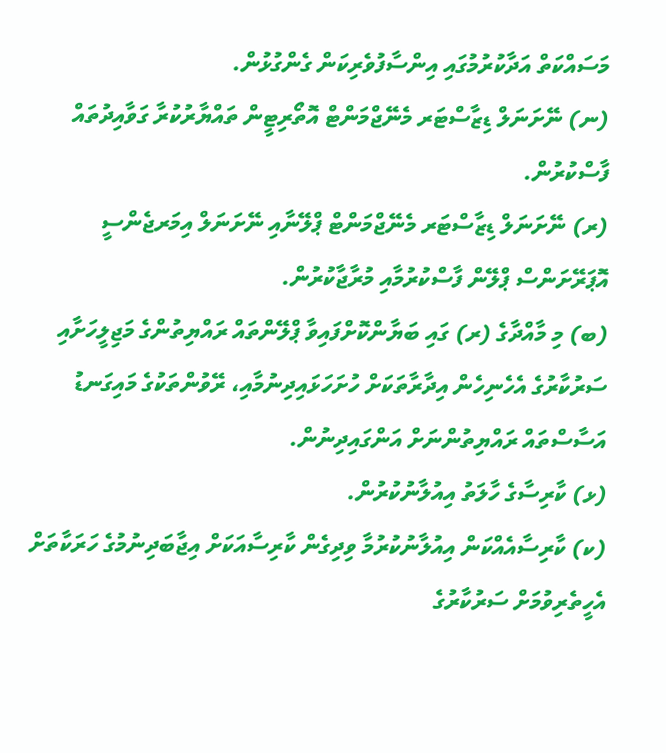މަސައްކަތް އަދާކުރުމުގައި އިންސާފުވެރިކަން ގެންގުޅުން.
(ނ) ނޭށަނަލް ޑިޒާސްޓަރ މެނޭޖްމަންޓް އޮތޯރިޓީން ތައްޔާރުކުރާ ގަވާއިދުތައް ފާސްކުރުން.
(ރ) ނޭށަނަލް ޑިޒާސްޓަރ މެނޭޖްމަންޓް ޕްލޭނާއި ނޭށަނަލް އިމަރޖެންސީ އޮޕަރޭށަންސް ޕްލޭން ފާސްކުރުމާއި މުރާޖާކުރުން.
(ބ) މި މާއްދާގެ (ރ) ގައި ބަޔާންކޮށްފައިވާ ޕްލޭންތައް ރައްޔިތުންގެ މަޖިލީހަށާއި ސަރުކާރުގެ އެހެނިހެން އިދާރާތަކަށް ހުށަހަޅައިދިނުމާއި، ރޭވުންތަކުގެ މައިގަނޑު އަސާސްތައް ރައްޔިތުންނަށް އަންގައިދިނުން.
(ޅ) ކާރިސާގެ ހާލަތު އިއުލާނުކުރުން.
(ކ) ކާރިސާއެއްކަން އިއުލާނުކުރުމާ ވިދިގެން ކާރިސާއަކަށް އިޖާބަދިނުމުގެ ހަރަކާތަށް އެހީތެރިވުމަށް ސަރުކާރުގެ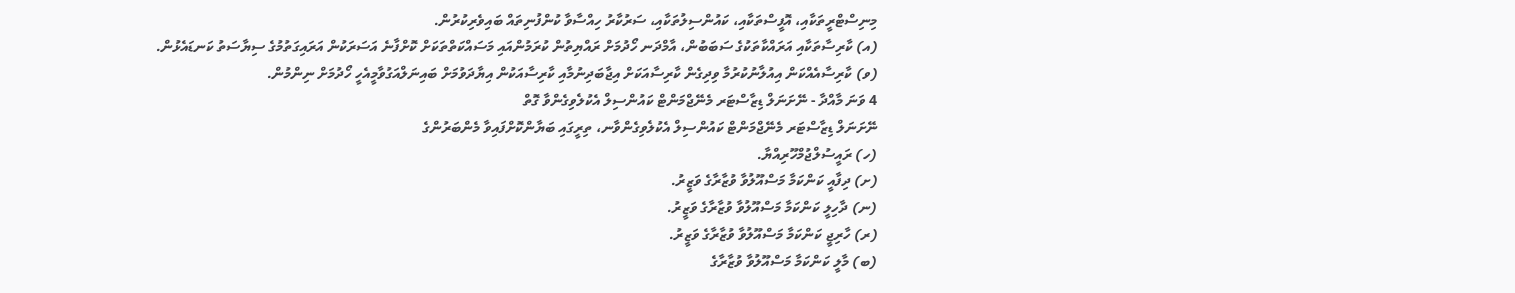މިނިސްޓްރީތަކާއި، އޮފީސްތަކާއި، ކައުންސިލުތަކާއި، ސަރުކާރު ހިއްސާވާ ކުންފުނިތައް ބައިވެރިކުރުން.
(އ) ކާރިސާތަކާއި އަރައްކާތަކުގެ ސަބަބުން، އާމްދަނ ހޯދުމަށް ރައްޔިތުން ކުރަމުންއައި މަސައްކަތްތަކަށް ކޮށްފާނެ އަސަރަކުން އަރައިގަތުމުގެ ސިޔާސަތު ކަނޑައެޅުން.
(ވ) ކާރިސާއެއްކަން އިއުލާނުކުރުމާ ވިދިގެން ކާރިސާއަކަށް އިޖާބަދިނުމާއި ކާރިސާއަކުން އިޔާދަވުމަށް ބައިނަލްއަގުވާމީއެހީ ހޯދުމަށް ނިންމުން.
4 ވަނަ މާއްދާ - ނޭށަނަލް ޑިޒާސްޓަރ މެނޭޖްމަންޓް ކައުންސިލް އެކުލެވިގެންވާ ގޮތް
ނޭށަނަލް ޑިޒާސްޓަރ މެނޭޖްމަންޓް ކައުންސިލް އެކުލެވިގެންވާނ، ތިރީގައި ބަޔާންކޮށްފައިވާ މެންބަރުންގެ
(ހ) ރައީސުލްޖުމްހޫރިއްޔާ.
(ށ) ދިފާއީ ކަންކަމާ މަސްއޫލުވާ ވުޒާރާގެ ވަޒީރު.
(ނ) ދާހިލީ ކަންކަމާ މަސްއޫލުވާ ވުޒާރާގެ ވަޒީރު.
(ރ) ހާރިޖީ ކަންކަމާ މަސްއޫލުވާ ވުޒާރާގެ ވަޒީރު.
(ބ) މާލީ ކަންކަމާ މަސްއޫލުވާ ވުޒާރާގެ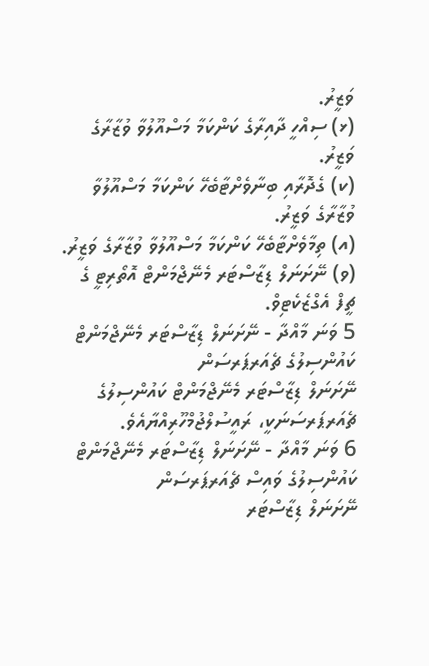ވަޒީރު.
(ޅ) ސިއްހީ ދާއިރާގެ ކަންކަމާ މަސްއޫލުވާ ވުޒާރާގެ ވަޒީރު.
(ކ) ގެދޮރާއި ބިނާވެށްޓާބެހޭ ކަންކަމާ މަސްއޫލުވާ ވުޒާރާގެ ވަޒީރު.
(އ) ތިމާވެށްޓާބެހޭ ކަންކަމާ މަސްއޫލުވާ ވުޒާރާގެ ވަޒީރު.
(ވ) ނޭށަނަލް ޑިޒާސްޓަރ މެނޭޖްމަންޓް އޮތޯރިޓީ ގެ ޗީފް އެގްޒެކެޓިވް.
5 ވަނަ މާއްދާ - ނޭށަނަލް ޑިޒާސްޓަރ މެނޭޖްމަންޓް ކައުންސިލުގެ ޗެއަރޕަރސަން
ނޭށަނަލް ޑިޒާސްޓަރ މެނޭޖްމަންޓް ކައުންސިލުގެ ޗެއަރޕަރސަނަކީ، ރައީސުލްޖުމްހޫރިއްޔާއެވެ.
6 ވަނަ މާއްދާ - ނޭށަނަލް ޑިޒާސްޓަރ މެނޭޖްމަންޓް ކައުންސިލުގެ ވައިސް ޗެއަރޕަރސަން
ނޭށަނަލް ޑިޒާސްޓަރ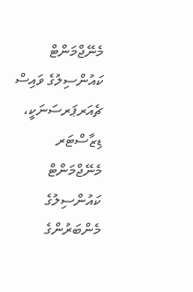މެނޭޖްމަންޓް ކައުންސިލުގެ ވައިސް ޗެއަރޕަރސަނަކީ، ޑިޒާސްޓަރ މެނޭޖްމަންޓް ކައުންސިލުގެ މެންބަރުންގެ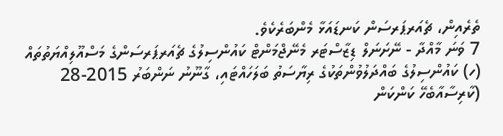ތެރެއިން، ޗެއަރޕަރސަން ކަނޑައަޅާ މެންބަރެކެވެ.
7 ވަނަ މާއްދާ - ނޭށަނަލް ޑިޒާސްޓަރ މެނޭޖްމަންޓް ކައުންސިލުގެ ޗެއަރޕަރސަންގެ މަސްއޫލިއްޔަތުތައް
(ހ) ކައުންސިލުގެ ބައްދަލުވުންތަކުގެ ރިޔާސަތު ބަލަހައްޓައި، ގާނޫނު ނަންބަރު 2015-28 (ކާރިސާއާބެހޭ ކަންކަން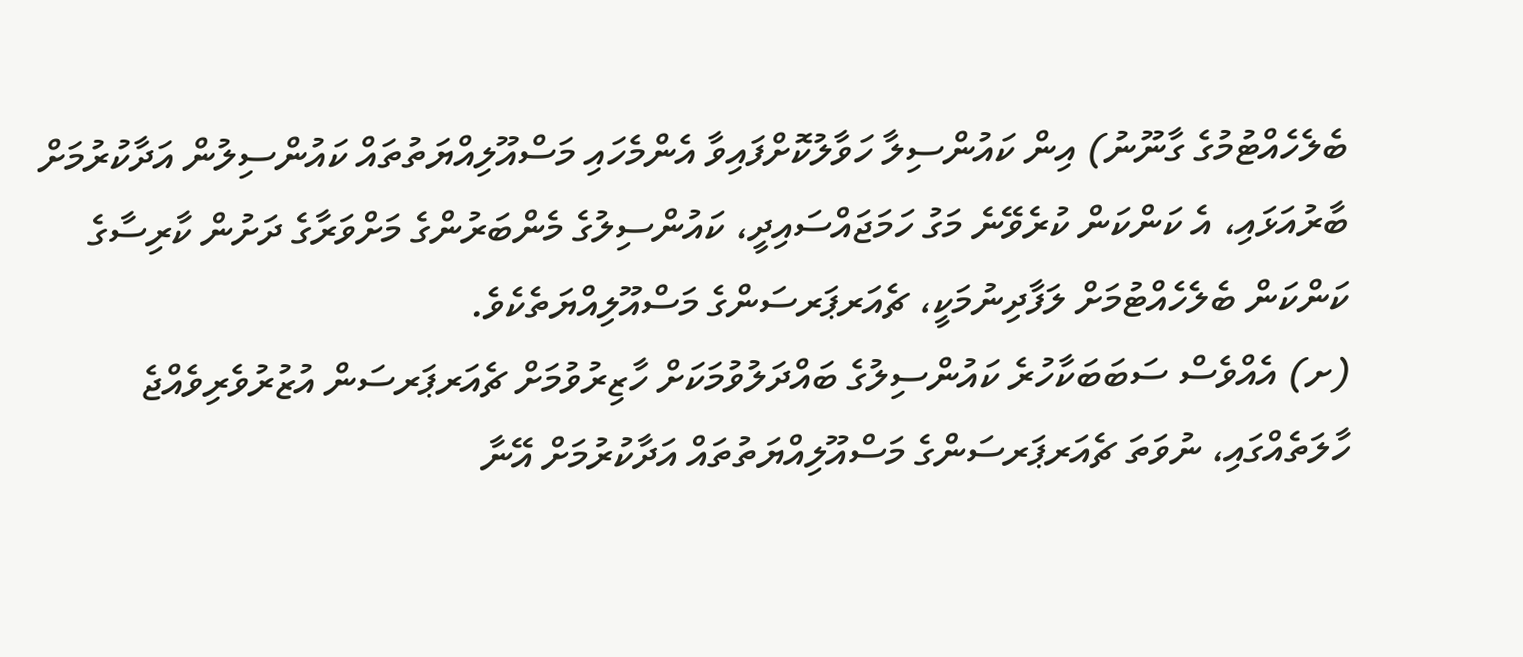ބެލެހެއްޓުމުގެ ގާނޫނު) އިން ކައުންސިލާ ހަވާލުކޮށްފައިވާ އެންމެހައި މަސްއޫލިއްޔަތުތައް ކައުންސިލުން އަދާކުރުމަށް ބާރުއަޅައި، އެ ކަންކަން ކުރެވޭނެ މަގު ހަމަޖައްސައިދީ، ކައުންސިލުގެ މެންބަރުންގެ މަށްވަރާގެ ދަށުން ކާރިސާގެ ކަންކަން ބެލެހެއްޓުމަށް ލަފާދިނުމަކީ، ޗެއަރޕަރސަންގެ މަސްއޫލިއްޔަތެކެވެ.
(ށ) އެއްވެސް ސަބަބަކާހުރެ ކައުންސިލުގެ ބައްދަލުވުމަކަށް ހާޒިރުވުމަށް ޗެއަރޕަރސަން އުޒުރުވެރިވެއްޖެ ހާލަތެއްގައި، ނުވަތަ ޗެއަރޕަރސަންގެ މަސްއޫލިއްޔަތުތައް އަދާކުރުމަށް އޭނާ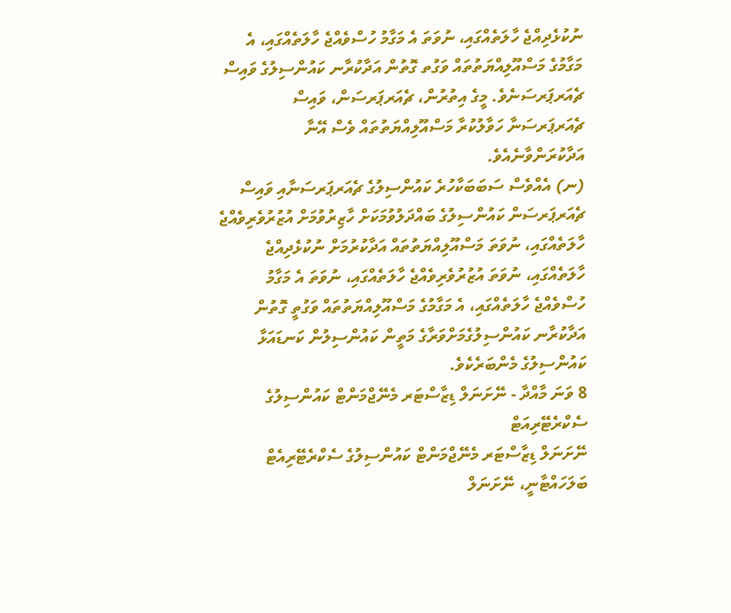ނުކުޅެދިއްޖެ ހާލަތެއްގައި، ނުވަތަ އެ މަގާމު ހުސްވެއްޖެ ހާލަތެއްގައި، އެ މަގާމުގެ މަސްއޫލިއްޔަތުތައް ވަގުތ ގޮތުން އަދާކުރާނ ކައުންސިލުގެ ވައިސް ޗެއަރޕަރސަނެވެ. މީގެ އިތުރުން، ޗެއަރޕަރސަން، ވައިސް ޗެއަރޕަރސަނާ ހަވާލުކުރާ މަސްއޫލިއްޔަތުތައް ވެސް އޭނާ އަދާކުރަންވާނެއެވެ.
(ނ) އެއްވެސް ސަބަބަކާހުރެ ކައުންސިލުގެ ޗެއަރޕަރސަނާއި ވައިސް ޗެއަރޕަރސަން ކައުންސިލުގެ ބައްދަލުވުމަކަށް ހާޒިރުވުމަށް އުޒުރުވެރިވެއްޖެ ހާލަތެއްގައި، ނުވަތަ މަސްއޫލިއްޔަތުތައް އަދާކުރުމަށް ނުކުޅެދިއްޖެ ހާލަތެއްގައި، ނުވަތަ އުޒުރުވެރިވެއްޖެ ހާލަތެއްގައި، ނުވަތަ އެ މަގާމު ހުސްވެއްޖެ ހާލަތެއްގައި، އެ މަގާމުގެ މަސްއޫލިއްޔަތުތައް ވަގުތީ ގޮތުން އަދާކުރާނ ކައުންސިލުގެމަށްވަރާގެ މަތީން ކައުންސިލުން ކަނޑައަޅާ ކައުންސިލުގެ މެންބަރެކެވެ.
8 ވަނަ މާއްދާ - ނޭށަނަލް ޑިޒާސްޓަރ މެނޭޖްމަންޓް ކައުންސިލުގެ ސެކްރެޓޭރިއަޓް
ނޭށަނަލް ޑިޒާސްޓަރ މެނޭޖްމަންޓް ކައުންސިލުގެ ސެކްރެޓޭރިއެޓް ބަލަހައްޓާނީ، ނޭށަނަލް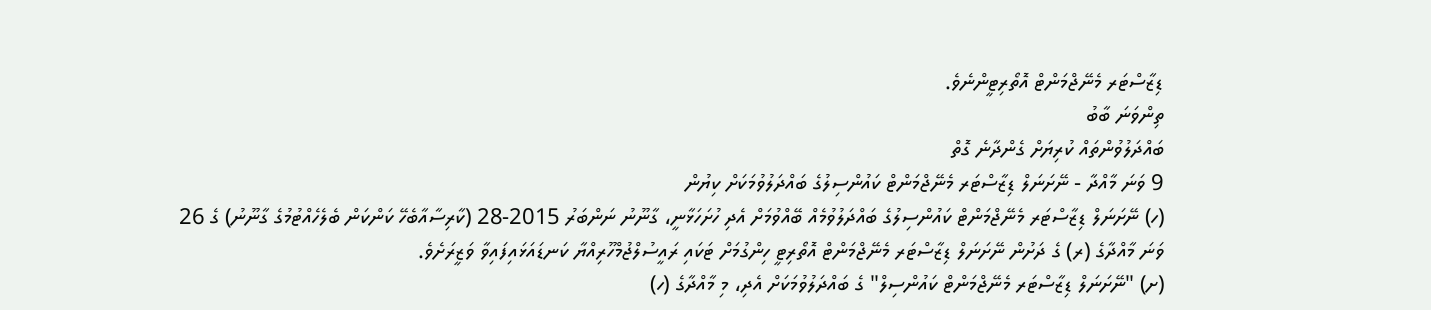ޑިޒާސްޓަރ މެނޭޖްމަންޓް އޮތޯރިޓީންނެވެ.
ތިންވަނަ ބާބު
ބައްދަލުވުންތައް ކުރިޔަށް ގެންދާނެ ގޮތް
9 ވަނަ މާއްދާ - ނޭށަނަލް ޑިޒާސްޓަރ މެނޭޖްމަންޓް ކައުންސިލުގެ ބައްދަލުވުމަކަށް ކިޔުން
(ހ) ނޭށަނަލް ޑިޒާސްޓަރ މެނޭޖްމަންޓް ކައުންސިލުގެ ބައްދަލުވުމެއް ބޭއްވުމަށް އެދި ހުށަހަޅާނީ، ގާނޫނު ނަންބަރު 2015-28 (ކާރިސާއާބެހޭ ކަންކަން ބެލެހެއްޓުމުގެ ގާނޫނު) ގެ 26 ވަނަ މާއްދާގެ (ރ) ގެ ދަށުން ނޭށަނަލް ޑިޒާސްޓަރ މެނޭޖްމަންޓް އޮތޯރިޓީ ހިންގުމަށް ޓަކައި ރައީސުލްޖުމްހޫރިއްޔާ ކަނޑައަޅައިފައިވާ ވަޒީރަށެވެ.
(ށ) "ނޭށަނަލް ޑިޒާސްޓަރ މެނޭޖްމަންޓް ކައުންސިލް" ގެ ބައްދަލުވުމަކަށް އެދި، މި މާއްދާގެ (ހ)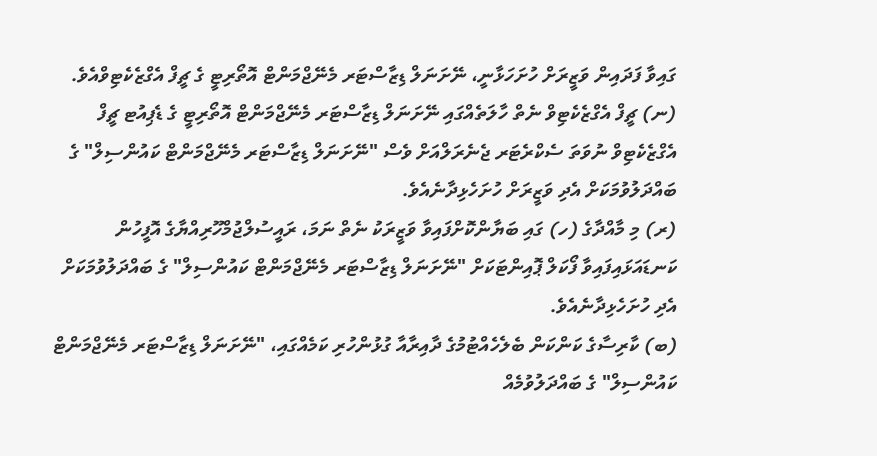ގައިވާ ފަދައިން ވަޒީރަށް ހުށަހަޅާނީ، ނޭށަނަލް ޑިޒާސްޓަރ މެނޭޖްމަންޓް އޮތޯރިޓީ ގެ ޗީފް އެގްޒެކެޓިވްއެވެ.
(ނ) ޗީފް އެގްޒެކެޓިވް ނެތް ހާލަތެއްގައި ނޭށަނަލް ޑިޒާސްޓަރ މެނޭޖްމަންޓް އޮތޯރިޓީ ގެ ޑެޕިއުޓ ޗީފް އެގްޒެކެޓިވް ނުވަތަ ސެކްރެޓަރ ޖެނެރަލްއަށް ވެސް "ނޭށަނަލް ޑިޒާސްޓަރ މެނޭޖްމަންޓް ކައުންސިލް" ގެ ބައްދަލުވުމަކަށް އެދި ވަޒީރަށް ހުށަހެޅިދާނެއެވެ.
(ރ) މި މާއްދާގެ (ހ) ގައި ބަޔާންކޮށްފައިވާ ވަޒީރަކު ނެތް ނަމަ، ރައީސުލްޖުމްހޫރިއްޔާގެ އޮފީހުން ކަނޑައަޅައިފައިވާ ފޯކަލް ޕޮއިންޓަކަށް "ނޭށަނަލް ޑިޒާސްޓަރ މެނޭޖްމަންޓް ކައުންސިލް" ގެ ބައްދަލުވުމަކަށް އެދި ހުށަހެޅިދާނެއެވެ.
(ބ) ކާރިސާގެ ކަންކަން ބެލެހެއްޓުމުގެ ދާއިރާއާ ގުޅުންހުރި ކަމެއްގައި، "ނޭށަނަލް ޑިޒާސްޓަރ މެނޭޖްމަންޓް ކައުންސިލް" ގެ ބައްދަލުވުމެއް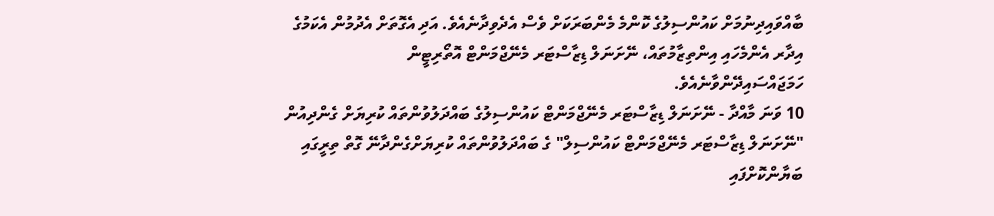ބާއްވައިދިނުމަށް ކައުންސިލުގެ ކޮންމެ މެންބަރަކަށް ވެސް އެދެވިދާނެއެވެ. އަދި އެގޮތަށް އެދުމުން އެކަމުގެ އިދާރ އެންމެހައި އިންތިޒާމުތައް، ނޭށަނަލް ޑިޒާސްޓަރ މެނޭޖްމަންޓް އޮތޯރިޓީން ހަމަޖައްސައިދޭންވާނެއެވެ.
10 ވަނަ މާއްދާ - ނޭށަނަލް ޑިޒާސްޓަރ މެނޭޖްމަންޓް ކައުންސިލުގެ ބައްދަލުވުންތައް ކުރިޔަށް ގެންދިއުން
"ނޭށަނަލް ޑިޒާސްޓަރ މެނޭޖްމަންޓް ކައުންސިލް" ގެ ބައްދަލުވުންތައް ކުރިޔަށްގެންދާނޭ ގޮތް ތިރީގައި ބަޔާންކޮށްފައި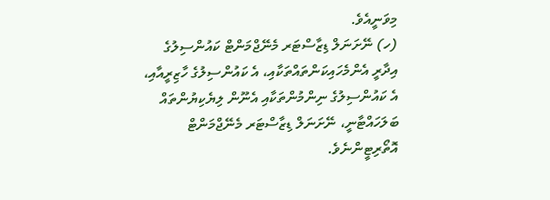މިވަނީއެވެ.
(ހ) ނޭށަނަލް ޑިޒާސްޓަރ މެނޭޖްމަންޓް ކައުންސިލުގެ އިދާރީ އެންމެހައިކަންތައްތަކާއި، އެ ކައުންސިލުގެ ހާޒިރީއާއި، އެ ކައުންސިލުގެ ނިންމުންތަކާއި އެނޫން ލިޔެކިޔުންތައް ބަލަހައްޓާނީ، ނޭށަނަލް ޑިޒާސްޓަރ މެނޭޖްމަންޓް އޮތޯރިޓީންނެވެ.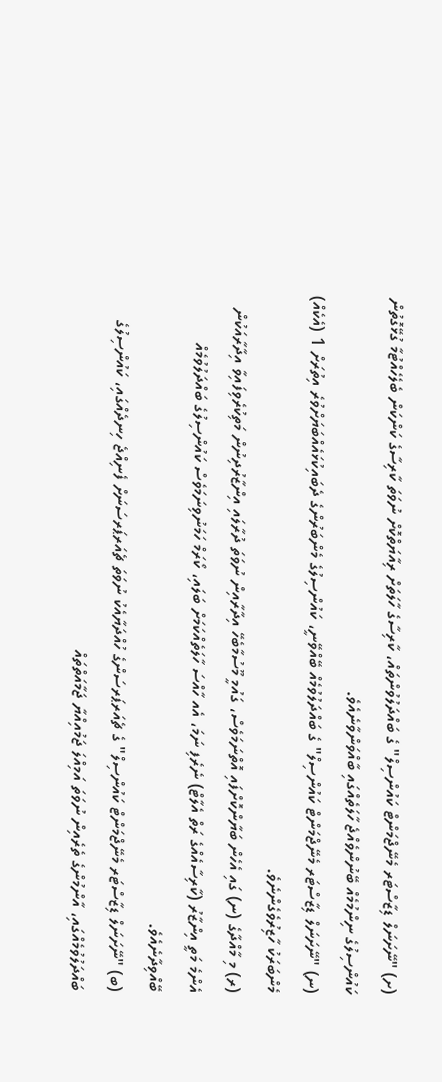(ށ) "ނޭށަނަލް ޑިޒާސްޓަރ މެނޭޖްމަންޓް ކައުންސިލް" ގެ ބައްދަލުވުންތައް، ކާރިސާގެ ހާލަތަށް ރިއާޔަތްކޮށް ނުވަތަ ކާރިސާގެ ކަންކަން ބެލެހެއްޓުމާ ގުޅޭގޮތުން ކައުންސިލުގެ ނިންމުމެއް ބޭނުންވެއްޖެ ހާލަތެއްގައި ބާއްވަންވާނެއެވެ.
(ނ) "ނޭށަނަލް ޑިޒާސްޓަރ މެނޭޖްމަންޓް ކައުންސިލް" ގެ ބައްދަލުވުމެއް ބޭއްވޭނީ، ކައުންސިލުގެ މެންބަރުންގެ ދެބައިކުޅައެއްބަޔަށްވުރެ އިތުރަށް 1 (އެކެއް) މެންބަރަކު ހާޒިރުވެގެންނެވެ.
(ރ) މި މާއްދާގެ (ނ) ގައި އެހެން ބަޔާންކޮށްފައި އޮތްނަމަވެސް، ގައުމީ މޫސުމާބެހޭ އިދާރާއިން ނުވަތަ ދުރާލައި އިންޒާރުދިނުން މަތިކުރެވިފައިވާ އިދާރާއަކުން އެންމެ މަތީ އިންޒާރު (ކާރިސާއެއްގެ ރަތް އެލާޓް) ނެރެފި ނަމަ، އެއ ހާއްސަ ހާލަތެއްކަމަށް ބަލައި، ކޯރަމް ހަމަނުވިނަމަވެސް ކައުންސިލުގެ ބައްދަލުވުމެއް ބޭއްވިދާނެއެވެ.
(ބ) "ނޭށަނަލް ޑިޒާސްޓަރ މެނޭޖްމަންޓް ކައުންސިލް" ގެ ޗެއަރޕަރސަންގެ ހުއްދަޔާއެކު ނުވަތަ ޗެއަރޕަރސަނަށް ފެނިއްޖެ ހިނދެއްގައި، ކައުންސިލުގެ ބައްދަލުވުމެއްގައި، އާންމުންގެ ތެރެއިން ނުވަތަ އަމިއްލަ ޖަމުއިއްޔާ ޖަމާއަތްތައް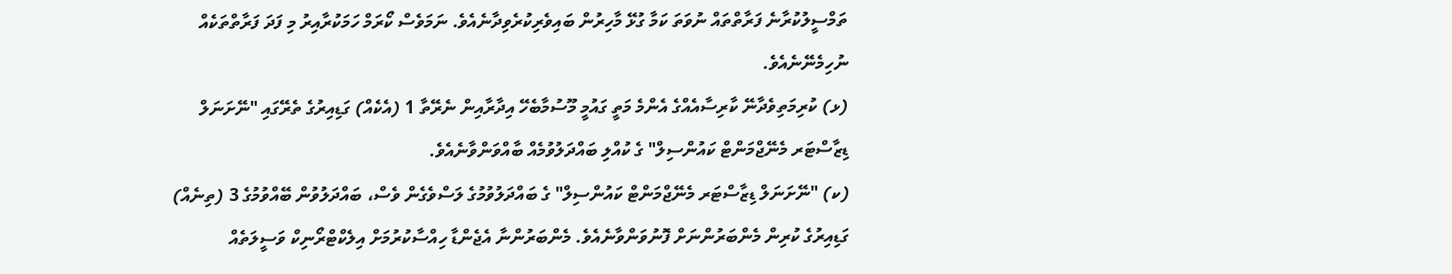ތަމްސީލުކުރާނެ ފަރާތްތައް ނުވަތަ ކަމާ ގުޅޭ މާހިރުން ބައިވެރިކުރެވިދާނެއެވެ. ނަމަވެސް ކޯރަމް ހަމަކުރާއިރު މި ފަދަ ފަރާތްތަކެއް ނުހިމެނޭނެއެވެ.
(ޅ) ކުރިމަތިވެދާނޭ ކާރިސާއެއްގެ އެންމެ މަތީ ގައުމީ މޫސުމާބެހޭ އިދާރާއިން ނެރޭތާ 1 (އެކެއް) ގަޑިއިރުގެ ތެރޭގައި "ނޭށަނަލް ޑިޒާސްޓަރ މެނޭޖްމަންޓް ކައުންސިލް" ގެ ކުއްލި ބައްދަލުވުމެއް ބާއްވަންވާނެއެވެ.
(ކ) "ނޭށަނަލް ޑިޒާސްޓަރ މެނޭޖްމަންޓް ކައުންސިލް" ގެ ބައްދަލުވުމުގެ ލަސްވެގެން ވެސް، ބައްދަލުވުން ބޭއްވުމުގެ 3 (ތިނެއް) ގަޑިއިރުގެ ކުރިން މެންބަރުންނަށް ފޮނުވަންވާނެއެވެ. މެންބަރުންނާ އެޖެންޑާ ހިއްސާކުރުމަށް އިލެކްޓްރޯނިކް ވަސީލަތެއް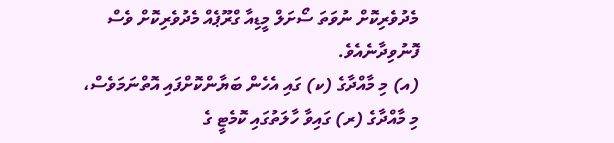މެދުވެރިކޮށް ނުވަތަ ސޯށަލް މީޑިއާ ގްރޫޕެއް މެދުވެރިކޮށް ވެސް ފޮނުވިދާނެއެވެ.
(އ) މި މާއްދާގެ (ކ) ގައި އެހެން ބަޔާންކޮށްފައި އޮތްނަމަވެސް، މި މާއްދާގެ (ރ) ގައިވާ ހާލަތުގައި ކޮމެޓީ ގެ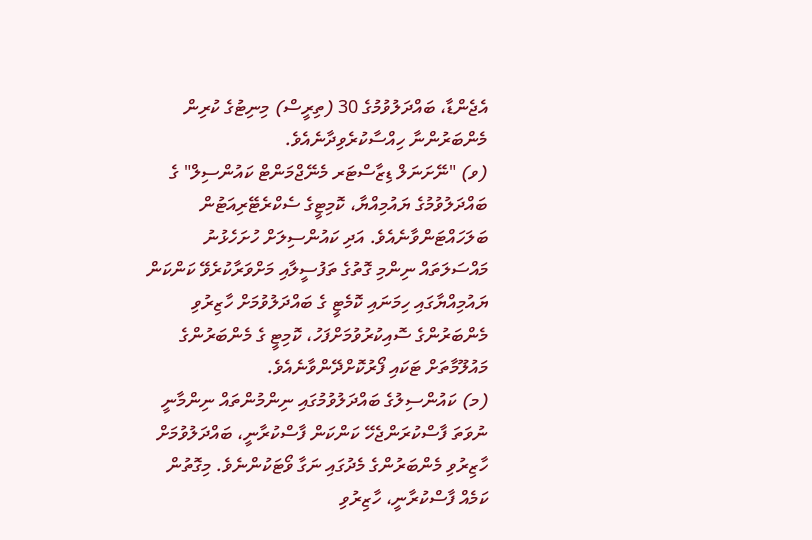އެޖެންޑާ، ބައްދަލުވުމުގެ 30 (ތިރީސް) މިނިޓުގެ ކުރިން މެންބަރުންނާ ހިއްސާކުރެވިދާނެއެވެ.
(ވ) "ނޭށަނަލް ޑިޒާސްޓަރ މެނޭޖްމަންޓް ކައުންސިލް" ގެ ބައްދަލުވުމުގެ ޔައުމިއްޔާ، ކޮމިޓީގެ ސެކްރެޓޭރިއަޓުން ބަލަހައްޓަންވާނެއެވެ. އަދި ކައުންސިލަށް ހުށަހެޅުނު މައްސަލަތައް ނިންމި ގޮތުގެ ތަފުސީލާއި މަށްވަރާކުރެވޭ ކަންކަން ޔައުމިއްޔާގައި ހިމަނައި ކޮމެޓީ ގެ ބައްދަލުވުމަށް ހާޒިރުވި މެންބަރުންގެ ސޮއިކުރުވުމަށްފަހު، ކޮމިޓީ ގެ މެންބަރުންގެ މައުލޫމާތަށް ޓަކައި ފޯރުކޮށްދޭންވާނެއެވެ.
(މ) ކައުންސިލުގެ ބައްދަލުވުމުގައި ނިންމުންތައް ނިންމާނީ ނުވަތަ ފާސްކުރަންޖެހޭ ކަންކަން ފާސްކުރާނީ، ބައްދަލުވުމަށް ހާޒިރުވި މެންބަރުންގެ މެދުގައި ނަގާ ވޯޓަކުންނެވެ. މިގޮތުން ކަމެއް ފާސްކުރާނީ، ހާޒިރުވި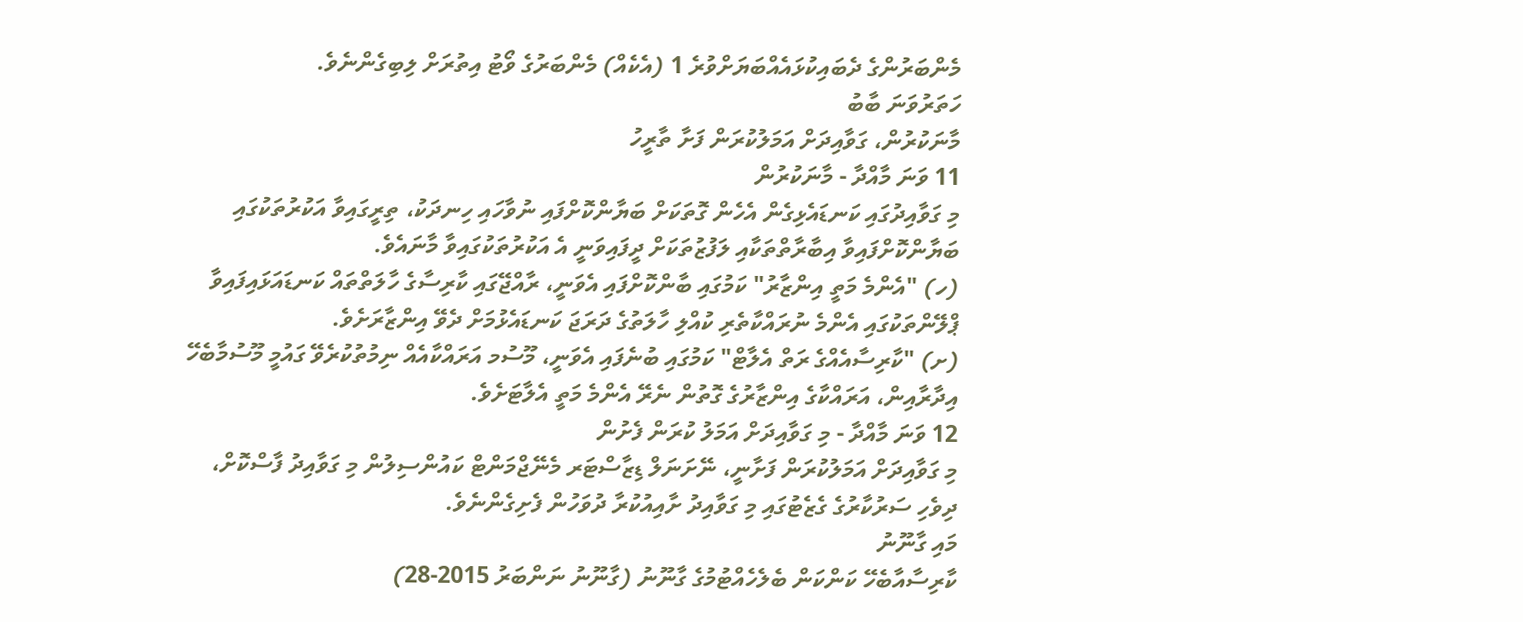މެންބަރުންގެ ދެބައިކުޅައެއްބަޔަށްވުރެ 1 (އެކެއް) މެންބަރުގެ ވޯޓު އިތުރަށް ލިބިގެންނެވެ.
ހަތަރުވަނަ ބާބު
މާނަކުރުން، ގަވާއިދަށް އަމަލުކުރަން ފަށާ ތާރީހު
11 ވަނަ މާއްދާ - މާނަކުރުން
މި ގަވާއިދުގައި ކަނޑައެޅިގެން އެހެން ގޮތަކަށް ބަޔާންކޮށްފައި ނުވާހައި ހިނދަކު، ތިރީގައިވާ އަކުރުތަކުގައި ބަޔާންކޮށްފައިވާ އިބާރާތްތަކާއި ލަފުޒުތަކަށް ދީފައިވަނީ އެ އަކުރުތަކުގައިވާ މާނައެވެ.
(ހ) "އެންމެ މަތީ އިންޒާރު" ކަމުގައި ބާންކޮށްފައި އެވަނީ، ރާއްޖޭގައި ކާރިސާގެ ހާލަތްތައް ކަނޑައަޅައިފައިވާ ޕްލޭންތަކުގައި އެންމެ ނުރައްކާތެރި ކުއްލި ހާލަތުގެ ދަރަޖަ ކަނޑައެޅުމަށް ދެވޭ އިންޒާރަށެވެ.
(ށ) "ކާރިސާއެއްގެ ރަތް އެލާޓް" ކަމުގައި ބުނެފައި އެވަނީ، މޫސުމ އަރައްކާއެއް ނިމުތުކުރެވޭ ގައުމީ މޫސުމާބެހޭ އިދާރާއިން، އަރައްކާގެ އިންޒާރުގެ ގޮތުން ނެރޭ އެންމެ މަތީ އެލާޓަށެވެ.
12 ވަނަ މާއްދާ - މި ގަވާއިދަށް އަމަލު ކުރަން ފެށުން
މި ގަވާއިދަށް އަމަލުކުރަން ފަށާނީ، ނޭށަނަލް ޑިޒާސްޓަރ މެނޭޖްމަންޓް ކައުންސިލުން މި ގަވާއިދު ފާސްކޮށް، ދިވެހި ސަރުކާރުގެ ގެޒެޓުގައި މި ގަވާއިދު ށާއިއުކުރާ ދުވަހުން ފެށިގެންނެވެ.
މައި ގާނޫނު
ކާރިސާއާބެހޭ ކަންކަން ބެލެހެއްޓުމުގެ ގާނޫނު (ގާނޫނު ނަންބަރު 2015-28)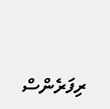ރިފަރެންސް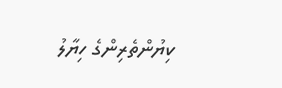ކިޔުންތެރިންގެ ހިޔާލު